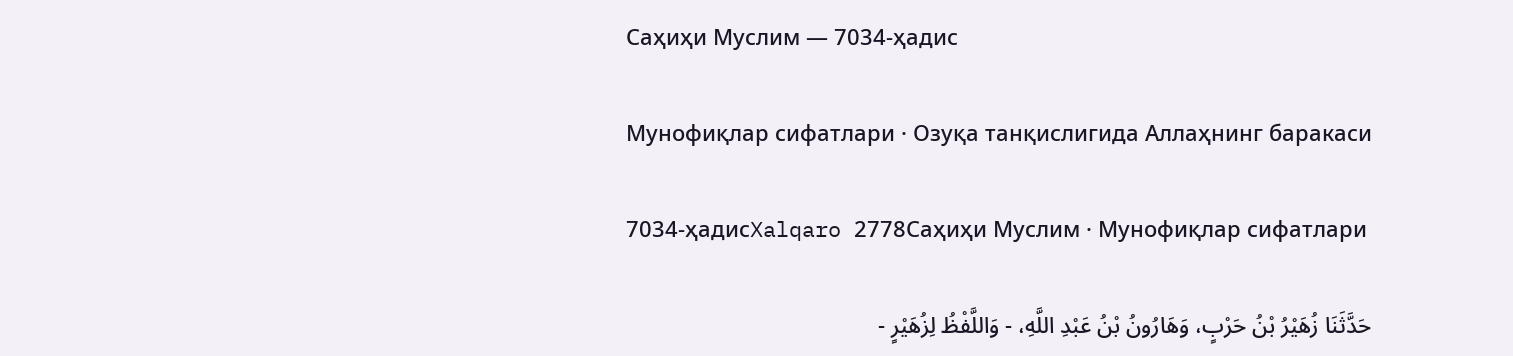Саҳиҳи Муслим — 7034-ҳадис

Мунофиқлар сифатлари · Озуқа танқислигида Аллаҳнинг баракаси

7034-ҳадисXalqaro 2778Саҳиҳи Муслим · Мунофиқлар сифатлари

حَدَّثَنَا زُهَيْرُ بْنُ حَرْبٍ، وَهَارُونُ بْنُ عَبْدِ اللَّهِ، - وَاللَّفْظُ لِزُهَيْرٍ -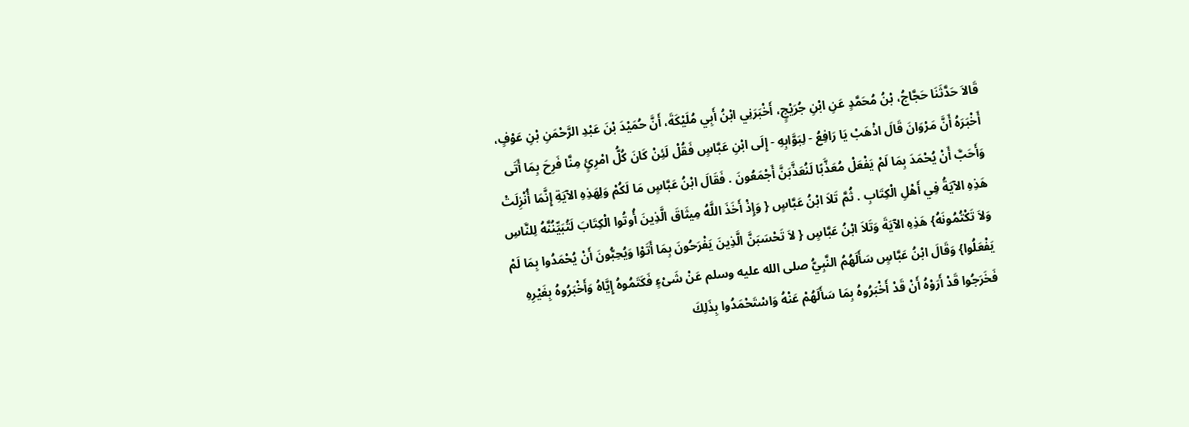قَالاَ حَدَّثَنَا حَجَّاجُ، بْنُ مُحَمَّدٍ عَنِ ابْنِ جُرَيْجٍ، أَخْبَرَنِي ابْنُ أَبِي مُلَيْكَةَ، أَنَّ حُمَيْدَ بْنَ عَبْدِ الرَّحْمَنِ بْنِ عَوْفٍ، أَخْبَرَهُ أَنَّ مَرْوَانَ قَالَ اذْهَبْ يَا رَافِعُ - لِبَوَّابِهِ - إِلَى ابْنِ عَبَّاسٍ فَقُلْ لَئِنْ كَانَ كُلُّ امْرِئٍ مِنَّا فَرِحَ بِمَا أَتَى وَأَحَبَّ أَنْ يُحْمَدَ بِمَا لَمْ يَفْعَلْ مُعَذَّبًا لَنُعَذَّبَنَّ أَجْمَعُونَ . فَقَالَ ابْنُ عَبَّاسٍ مَا لَكُمْ وَلِهَذِهِ الآيَةِ إِنَّمَا أُنْزِلَتْ هَذِهِ الآيَةُ فِي أَهْلِ الْكِتَابِ . ثُمَّ تَلاَ ابْنُ عَبَّاسٍ { وَإِذْ أَخَذَ اللَّهُ مِيثَاقَ الَّذِينَ أُوتُوا الْكِتَابَ لَتُبَيِّنُنَّهُ لِلنَّاسِ وَلاَ تَكْتُمُونَهُ} هَذِهِ الآيَةَ وَتَلاَ ابْنُ عَبَّاسٍ { لاَ تَحْسَبَنَّ الَّذِينَ يَفْرَحُونَ بِمَا أَتَوْا وَيُحِبُّونَ أَنْ يُحْمَدُوا بِمَا لَمْ يَفْعَلُوا} وَقَالَ ابْنُ عَبَّاسٍ سَأَلَهُمُ النَّبِيُّ صلى الله عليه وسلم عَنْ شَىْءٍ فَكَتَمُوهُ إِيَّاهُ وَأَخْبَرُوهُ بِغَيْرِهِ فَخَرَجُوا قَدْ أَرَوْهُ أَنْ قَدْ أَخْبَرُوهُ بِمَا سَأَلَهُمْ عَنْهُ وَاسْتَحْمَدُوا بِذَلِكَ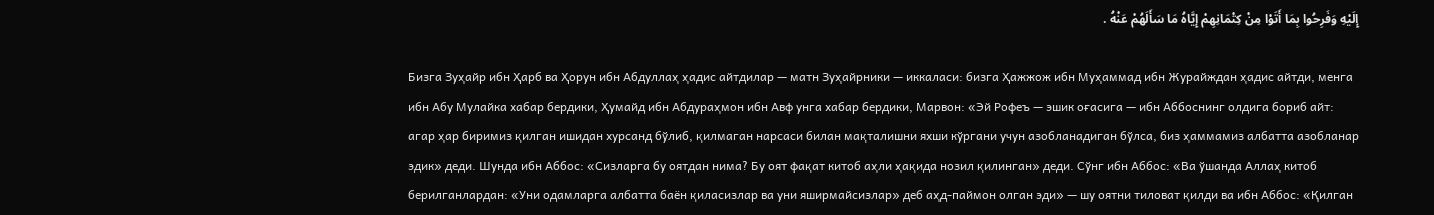إِلَيْهِ وَفَرِحُوا بِمَا أَتَوْا مِنْ كِتْمَانِهِمْ إِيَّاهُ مَا سَأَلَهُمْ عَنْهُ .

Бизга Зуҳайр ибн Ҳарб ва Ҳорун ибн Абдуллаҳ ҳадис айтдилар — матн Зуҳайрники — иккаласи: бизга Ҳажжож ибн Муҳаммад ибн Журайждан ҳадис айтди, менга ибн Абу Мулайка хабар бердики, Ҳумайд ибн Абдураҳмон ибн Авф унга хабар бердики, Марвон: «Эй Рофеъ — эшик оғасига — ибн Аббоснинг олдига бориб айт: агар ҳар биримиз қилган ишидан хурсанд бўлиб, қилмаган нарсаси билан мақталишни яхши кўргани учун азобланадиган бўлса, биз ҳаммамиз албатта азобланар эдик» деди. Шунда ибн Аббос: «Сизларга бу оятдан нима? Бу оят фақат китоб аҳли ҳақида нозил қилинган» деди. Сўнг ибн Аббос: «Ва ўшанда Аллаҳ китоб берилганлардан: «Уни одамларга албатта баён қиласизлар ва уни яширмайсизлар» деб аҳд-паймон олган эди» — шу оятни тиловат қилди ва ибн Аббос: «Қилган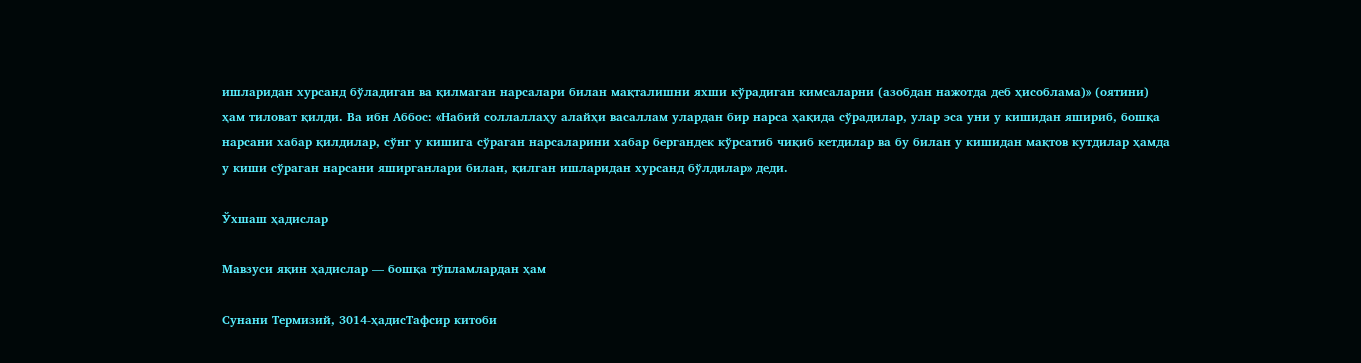ишларидан хурсанд бўладиган ва қилмаган нарсалари билан мақталишни яхши кўрадиган кимсаларни (азобдан нажотда деб ҳисоблама)» (оятини) ҳам тиловат қилди. Ва ибн Аббос: «Набий соллаллаҳу алайҳи васаллам улардан бир нарса ҳақида сўрадилар, улар эса уни у кишидан яшириб, бошқа нарсани хабар қилдилар, сўнг у кишига сўраган нарсаларини хабар бергандек кўрсатиб чиқиб кетдилар ва бу билан у кишидан мақтов кутдилар ҳамда у киши сўраган нарсани яширганлари билан, қилган ишларидан хурсанд бўлдилар» деди.

Ўхшаш ҳадислар

Мавзуси яқин ҳадислар — бошқа тўпламлардан ҳам

Сунани Термизий, 3014-ҳадисТафсир китоби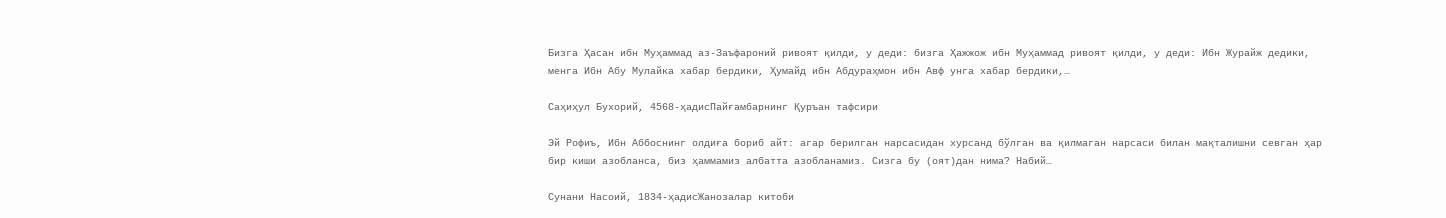Бизга Ҳасан ибн Муҳаммад аз-Заъфароний ривоят қилди, у деди: бизга Ҳажжож ибн Муҳаммад ривоят қилди, у деди: Ибн Журайж дедики, менга Ибн Абу Мулайка хабар бердики, Ҳумайд ибн Абдураҳмон ибн Авф унга хабар бердики,…

Саҳиҳул Бухорий, 4568-ҳадисПайғамбарнинг Қуръан тафсири

Эй Рофиъ, Ибн Аббоснинг олдиға бориб айт: агар берилган нарсасидан хурсанд бўлган ва қилмаган нарсаси билан мақталишни севган ҳар бир киши азобланса, биз ҳаммамиз албатта азобланамиз. Сизга бу (оят)дан нима? Набий…

Сунани Насоий, 1834-ҳадисЖанозалар китоби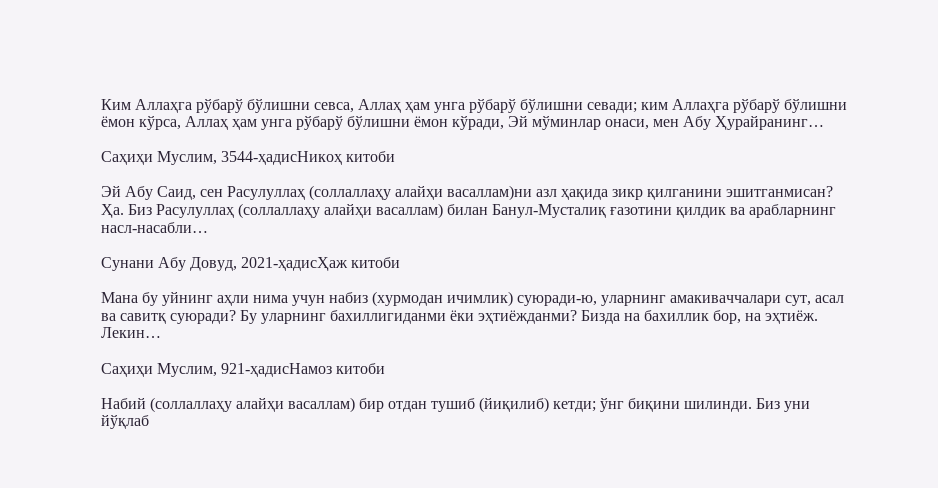Ким Аллаҳга рўбарў бўлишни севса, Аллаҳ ҳам унга рўбарў бўлишни севади; ким Аллаҳга рўбарў бўлишни ёмон кўрса, Аллаҳ ҳам унга рўбарў бўлишни ёмон кўради, Эй мўминлар онаси, мен Абу Ҳурайранинг…

Саҳиҳи Муслим, 3544-ҳадисНикоҳ китоби

Эй Абу Саид, сен Расулуллаҳ (соллаллаҳу алайҳи васаллам)ни азл ҳақида зикр қилганини эшитганмисан? Ҳа. Биз Расулуллаҳ (соллаллаҳу алайҳи васаллам) билан Банул-Мусталиқ ғазотини қилдик ва арабларнинг насл-насабли…

Сунани Абу Довуд, 2021-ҳадисҲаж китоби

Мана бу уйнинг аҳли нима учун набиз (хурмодан ичимлик) суюради-ю, уларнинг амакиваччалари сут, асал ва савитқ суюради? Бу уларнинг бахиллигиданми ёки эҳтиёжданми? Бизда на бахиллик бор, на эҳтиёж. Лекин…

Саҳиҳи Муслим, 921-ҳадисНамоз китоби

Набий (соллаллаҳу алайҳи васаллам) бир отдан тушиб (йиқилиб) кетди; ўнг биқини шилинди. Биз уни йўқлаб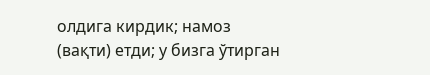олдига кирдик; намоз (вақти) етди; у бизга ўтирган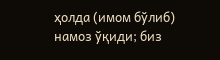ҳолда (имом бўлиб) намоз ўқиди; биз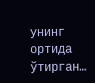унинг ортида ўтирган…